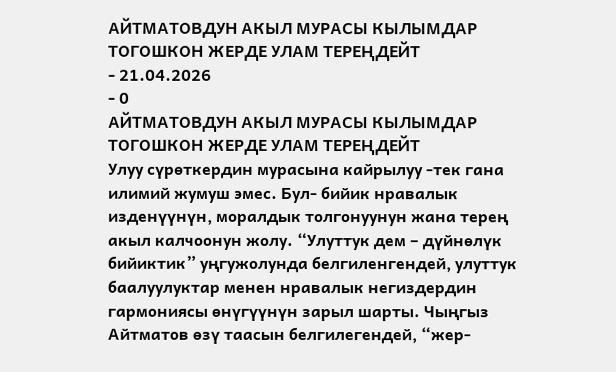АЙТМАТОВДУН АКЫЛ МУРАСЫ КЫЛЫМДАР ТОГОШКОН ЖЕРДЕ УЛАМ ТЕРЕҢДЕЙТ
- 21.04.2026
- 0
АЙТМАТОВДУН АКЫЛ МУРАСЫ КЫЛЫМДАР ТОГОШКОН ЖЕРДЕ УЛАМ ТЕРЕҢДЕЙТ
Улуу сүрөткердин мурасына кайрылуу -тек гана илимий жумуш эмес. Бул- бийик нравалык изденүүнүн, моралдык толгонуунун жана терең акыл калчоонун жолу. “Улуттук дем – дүйнөлүк бийиктик” уңгужолунда белгиленгендей, улуттук баалуулуктар менен нравалык негиздердин гармониясы өнүгүүнүн зарыл шарты. Чыңгыз Айтматов өзү таасын белгилегендей, “жер-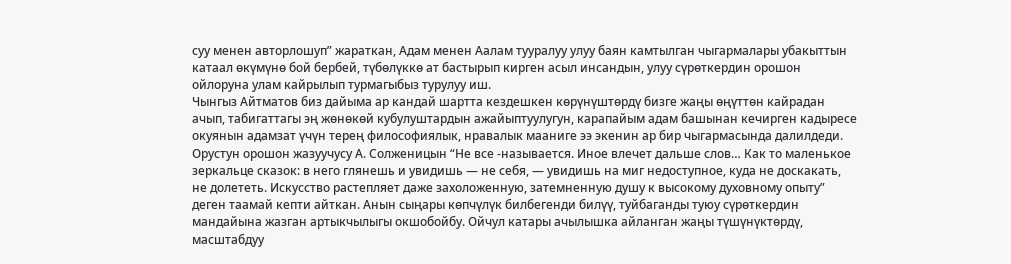суу менен авторлошуп” жараткан, Адам менен Аалам тууралуу улуу баян камтылган чыгармалары убакыттын катаал өкүмүнө бой бербей, түбөлүккө ат бастырып кирген асыл инсандын, улуу сүрөткердин орошон ойлоруна улам кайрылып турмагыбыз турулуу иш.
Чынгыз Айтматов биз дайыма ар кандай шартта кездешкен көрүнүштөрдү бизге жаңы өңүттөн кайрадан ачып, табигаттагы эң жөнөкөй кубулуштардын ажайыптуулугун, карапайым адам башынан кечирген кадыресе окуянын адамзат үчүн терең философиялык, нравалык мааниге ээ экенин ар бир чыгармасында далилдеди. Орустун орошон жазуучусу А. Солженицын “Не все -называется. Иное влечет дальше слов… Как то маленькое зеркальце сказок: в него глянешь и увидишь — не себя, — увидишь на миг недоступное, куда не доскакать, не долететь. Искусство растепляет даже захоложенную, затемненную душу к высокому духовному опыту” деген таамай кепти айткан. Анын сыңары көпчүлүк билбегенди билүү, туйбаганды туюу сүрөткердин мандайына жазган артыкчылыгы окшобойбу. Ойчул катары ачылышка айланган жаңы түшүнүктөрдү, масштабдуу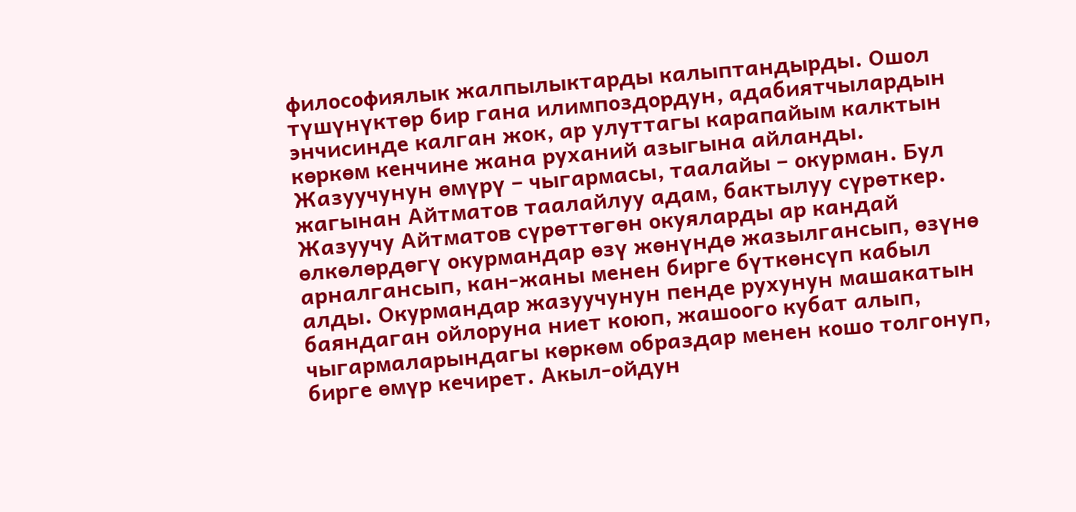философиялык жалпылыктарды калыптандырды. Ошол түшүнүктөр бир гана илимпоздордун, адабиятчылардын энчисинде калган жок, ар улуттагы карапайым калктын көркөм кенчине жана руханий азыгына айланды.
Жазуучунун өмүрү – чыгармасы, таалайы – окурман. Бул жагынан Айтматов таалайлуу адам, бактылуу сүрөткер. Жазуучу Айтматов сүрөттөгөн окуяларды ар кандай өлкөлөрдөгү окурмандар өзү жөнүндө жазылгансып, өзүнө арналгансып, кан-жаны менен бирге бүткөнсүп кабыл алды. Окурмандар жазуучунун пенде рухунун машакатын баяндаган ойлоруна ниет коюп, жашоого кубат алып, чыгармаларындагы көркөм образдар менен кошо толгонуп, бирге өмүр кечирет. Акыл-ойдун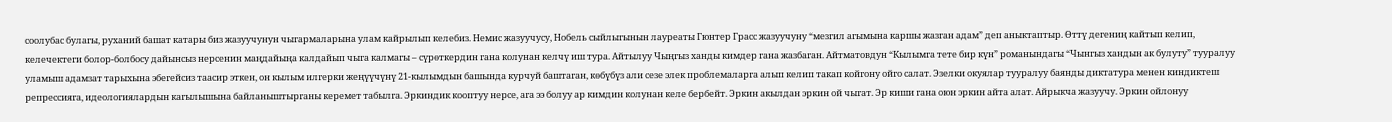соолубас булагы, руханий башат катары биз жазуучунун чыгармаларына улам кайрылып келебиз. Немис жазуучусу, Нобель сыйлыгынын лауреаты Гюнтер Грасс жазуучуну “мезгил агымына каршы жазган адам” деп аныктаптыр. Өттү дегениң кайтып келип, келечектеги болор-болбосу дайынсыз нерсенин маңдайыңа калдайып чыга калмагы – сүрөткердин гана колунан келчү иш тура. Айтылуу Чыңгыз ханды кимдер гана жазбаган. Айтматовдун “Кылымга тете бир күн” романындагы “Чынгыз хандын ак булуту” тууралуу уламыш адамзат тарыхына эбегейсиз таасир эткен, он кылым илгерки жеңүүчүнү 21-кылымдын башында курчуй баштаган, көбүбүз али сезе элек проблемаларга алып келип такап койгону ойго салат. Эзелки окуялар тууралуу баянды диктатура менен киндиктеш репрессияга, идеологиялардын кагылышына байланыштырганы керемет табылга. Эркиндик кооптуу нерсе, ага ээ болуу ар кимдин колунан келе бербейт. Эркин акылдан эркин ой чыгат. Эр киши гана оюн эркин айта алат. Айрыкча жазуучу. Эркин ойлонуу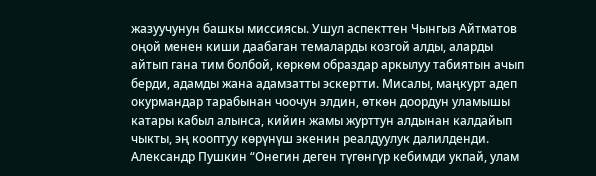жазуучунун башкы миссиясы. Ушул аспекттен Чынгыз Айтматов оңой менен киши даабаган темаларды козгой алды, аларды айтып гана тим болбой, көркөм образдар аркылуу табиятын ачып берди, адамды жана адамзатты эскертти. Мисалы, маңкурт адеп окурмандар тарабынан чоочун элдин, өткөн доордун уламышы катары кабыл алынса, кийин жамы журттун алдынан калдайып чыкты, эң кооптуу көрүнүш экенин реалдуулук далилденди.
Александр Пушкин “Онегин деген түгөнгүр кебимди укпай, улам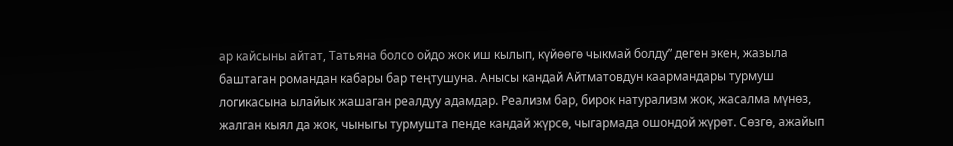ар кайсыны айтат, Татьяна болсо ойдо жок иш кылып, күйөөгө чыкмай болду” деген экен, жазыла баштаган романдан кабары бар теңтушуна. Анысы кандай Айтматовдун каармандары турмуш логикасына ылайык жашаган реалдуу адамдар. Реализм бар, бирок натурализм жок, жасалма мүнөз, жалган кыял да жок, чыныгы турмушта пенде кандай жүрсө, чыгармада ошондой жүрөт. Сөзгө, ажайып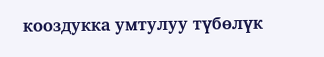кооздукка умтулуу түбөлүк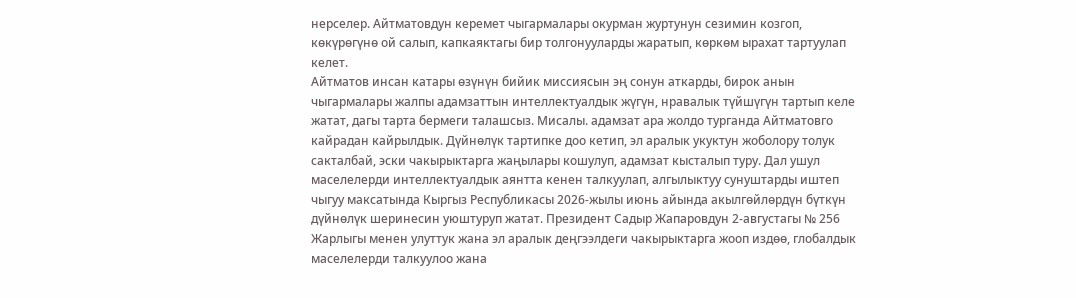нерселер. Айтматовдун керемет чыгармалары окурман журтунун сезимин козгоп, көкүрөгүнө ой салып, капкаяктагы бир толгонууларды жаратып, көркөм ырахат тартуулап келет.
Айтматов инсан катары өзүнүн бийик миссиясын эң сонун аткарды, бирок анын чыгармалары жалпы адамзаттын интеллектуалдык жүгүн, нравалык түйшүгүн тартып келе жатат, дагы тарта бермеги талашсыз. Мисалы. адамзат ара жолдо турганда Айтматовго кайрадан кайрылдык. Дүйнөлүк тартипке доо кетип, эл аралык укуктун жоболору толук сакталбай, эски чакырыктарга жаңылары кошулуп, адамзат кысталып туру. Дал ушул маселелерди интеллектуалдык аянтта кенен талкуулап, алгылыктуу сунуштарды иштеп чыгуу максатында Кыргыз Республикасы 2026-жылы июнь айында акылгөйлөрдүн бүткүн дүйнөлүк шеринесин уюштуруп жатат. Президент Садыр Жапаровдун 2-августагы № 256 Жарлыгы менен улуттук жана эл аралык деңгээлдеги чакырыктарга жооп издөө, глобалдык маселелерди талкуулоо жана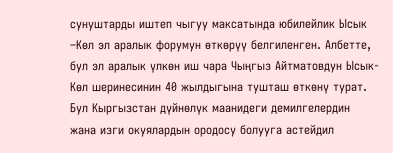сунуштарды иштеп чыгуу максатында юбилейлик Ысык –Көл эл аралык форумун өткөрүү белгиленген. Албетте, бул эл аралык үлкөн иш чара Чыңгыз Айтматовдун Ысык-Көл шеринесинин 40 жылдыгына тушташ өткөнү турат. Бул Кыргызстан дүйнөлүк маанидеги демилгелердин жана изги окуялардын ородосу болууга астейдил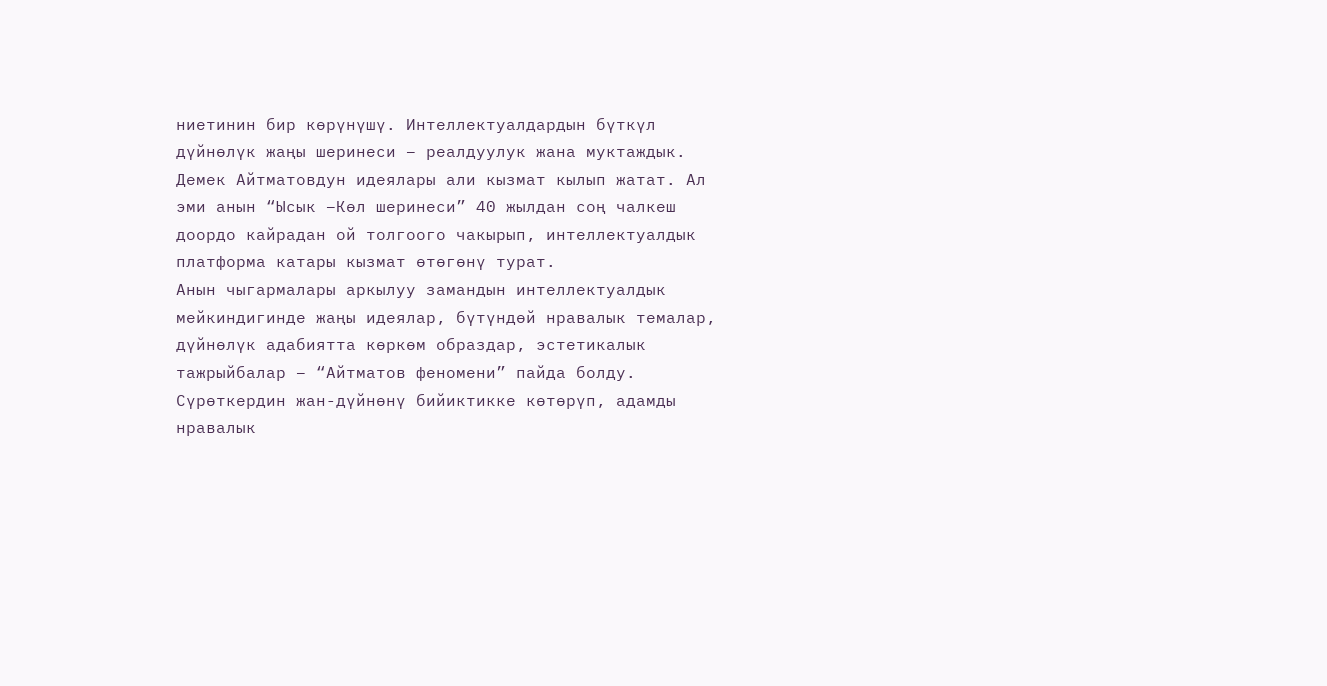ниетинин бир көрүнүшү. Интеллектуалдардын бүткүл дүйнөлүк жаңы шеринеси – реалдуулук жана муктаждык. Демек Айтматовдун идеялары али кызмат кылып жатат. Ал эми анын “Ысык –Көл шеринеси” 40 жылдан соң чалкеш доордо кайрадан ой толгоого чакырып, интеллектуалдык платформа катары кызмат өтөгөнү турат.
Анын чыгармалары аркылуу замандын интеллектуалдык мейкиндигинде жаңы идеялар, бүтүндөй нравалык темалар, дүйнөлүк адабиятта көркөм образдар, эстетикалык тажрыйбалар – “Айтматов феномени” пайда болду. Сүрөткердин жан-дүйнөнү бийиктикке көтөрүп, адамды нравалык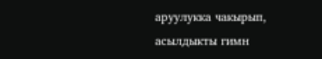аруулукка чакырып, асылдыкты гимн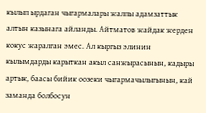кылып ырдаган чыгармалары жалпы адамзаттык алтын казынага айланды. Айтматов жайдак жерден кокус жаралган эмес. Ал кыргыз элинин кылымдарды карыткан акыл санжырасынын, кадыры артык, баасы бийик оозеки чыгармачылыгынын, кай заманда болбосун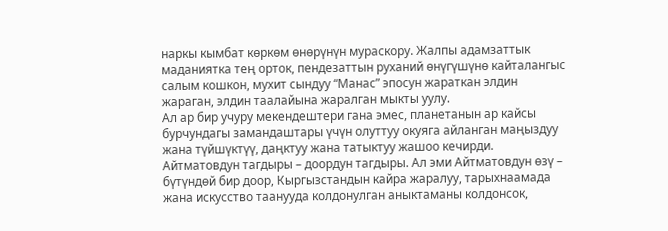наркы кымбат көркөм өнөрүнүн мураскору. Жалпы адамзаттык маданиятка тең орток, пендезаттын руханий өнүгүшүнө кайталангыс салым кошкон, мухит сындуу “Манас” эпосун жараткан элдин жараган, элдин таалайына жаралган мыкты уулу.
Ал ар бир учуру мекендештери гана эмес, планетанын ар кайсы бурчундагы замандаштары үчүн олуттуу окуяга айланган маңыздуу жана түйшүктүү, даңктуу жана татыктуу жашоо кечирди. Айтматовдун тагдыры – доордун тагдыры. Ал эми Айтматовдун өзү – бүтүндөй бир доор, Кыргызстандын кайра жаралуу, тарыхнаамада жана искусство таанууда колдонулган аныктаманы колдонсок,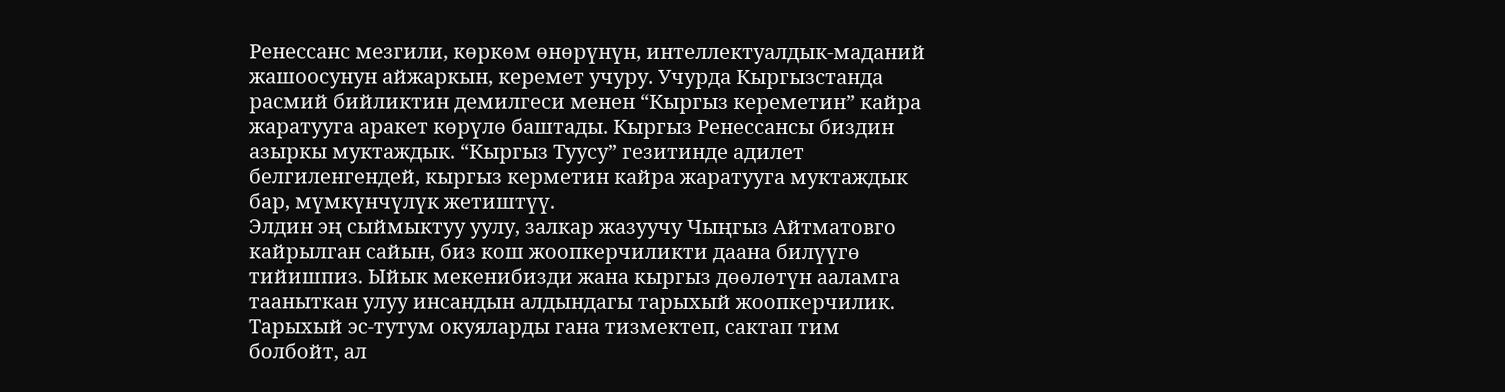Ренессанс мезгили, көркөм өнөрүнүн, интеллектуалдык-маданий жашоосунун айжаркын, керемет учуру. Учурда Кыргызстанда расмий бийликтин демилгеси менен “Кыргыз кереметин” кайра жаратууга аракет көрүлө баштады. Кыргыз Ренессансы биздин азыркы муктаждык. “Кыргыз Туусу” гезитинде адилет белгиленгендей, кыргыз керметин кайра жаратууга муктаждык бар, мүмкүнчүлүк жетиштүү.
Элдин эң сыймыктуу уулу, залкар жазуучу Чыңгыз Айтматовго кайрылган сайын, биз кош жоопкерчиликти даана билүүгө тийишпиз. Ыйык мекенибизди жана кыргыз дөөлөтүн ааламга тааныткан улуу инсандын алдындагы тарыхый жоопкерчилик. Тарыхый эс-тутум окуяларды гана тизмектеп, сактап тим болбойт, ал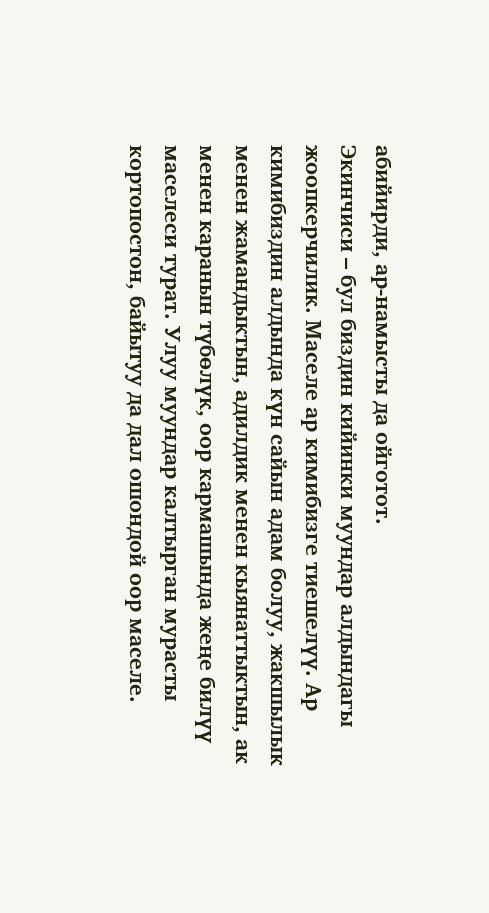абийирди, ар-намысты да ойготот.
Экинчиси – бул биздин кийинки муундар алдындагы жоопкерчилик. Маселе ар кимибизге тиешелүү. Ар кимибиздин алдында күн сайын адам болуу, жакшылык менен жамандыктын, адилдик менен кыянаттыктын, ак менен каранын түбөлүк, оор кармашында жеңе билүү маселеси турат. Улуу муундар калтырган мурасты кортопостон, байытуу да дал ошондой оор маселе.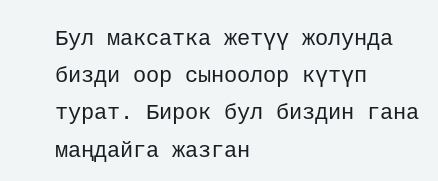Бул максатка жетүү жолунда бизди оор сыноолор күтүп турат. Бирок бул биздин гана маңдайга жазган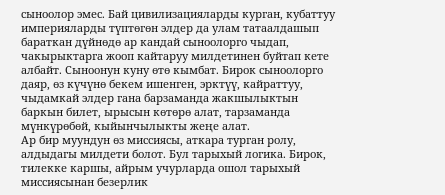сыноолор эмес. Бай цивилизацияларды курган, кубаттуу империяларды түптөгөн элдер да улам татаалдашып бараткан дүйнөдө ар кандай сыноолорго чыдап, чакырыктарга жооп кайтаруу милдетинен буйтап кете албайт. Сыноонун куну өтө кымбат. Бирок сыноолорго даяр, өз күчүнө бекем ишенген, эрктүү, кайраттуу, чыдамкай элдер гана барзаманда жакшылыктын баркын билет, ырысын көтөрө алат, тарзаманда мүнкүрөбөй, кыйынчылыкты жеңе алат.
Ар бир муундун өз миссиясы, аткара турган ролу, алдыдагы милдети болот. Бул тарыхый логика. Бирок, тилекке каршы, айрым учурларда ошол тарыхый миссиясынан безерлик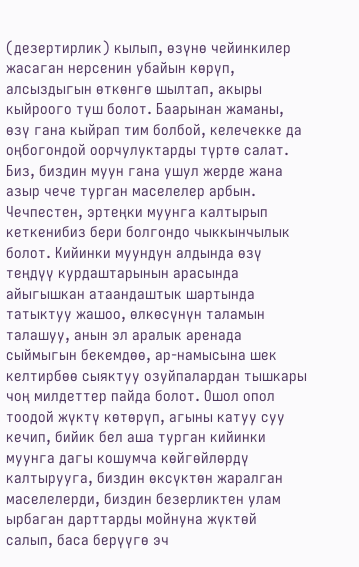(дезертирлик) кылып, өзүнө чейинкилер жасаган нерсенин убайын көрүп, алсыздыгын өткөнгө шылтап, акыры кыйроого туш болот. Баарынан жаманы, өзү гана кыйрап тим болбой, келечекке да оңбогондой оорчулуктарды түртө салат.
Биз, биздин муун гана ушул жерде жана азыр чече турган маселелер арбын. Чечпестен, эртеңки муунга калтырып кеткенибиз бери болгондо чыккынчылык болот. Кийинки муундун алдында өзү теңдүү курдаштарынын арасында айыгышкан атаандаштык шартында татыктуу жашоо, өлкөсүнүн таламын талашуу, анын эл аралык аренада сыймыгын бекемдөө, ар-намысына шек келтирбөө сыяктуу озуйпалардан тышкары чоң милдеттер пайда болот. Ошол опол тоодой жүктү көтөрүп, агыны катуу суу кечип, бийик бел аша турган кийинки муунга дагы кошумча көйгөйлөрдү калтырууга, биздин өксүктөн жаралган маселелерди, биздин безерликтен улам ырбаган дарттарды мойнуна жүктөй салып, баса берүүгө эч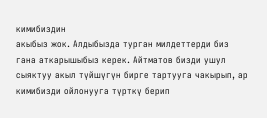кимибиздин
акыбыз жок. Алдыбызда турган милдеттерди биз гана аткарышыбыз керек. Айтматов бизди ушул сыяктуу акыл түйшүгүн бирге тартууга чакырып, ар кимибизди ойлонууга түрткү берип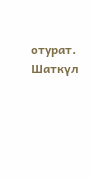отурат.
Шаткүл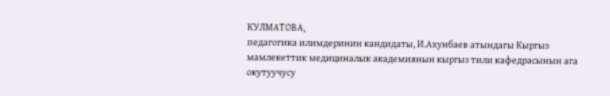КУЛМАТОВА,
педагогика илимдеринин кандидаты, И.Ахунбаев атындагы Кыргыз мамлекеттик медициналык академиянын кыргыз тили кафедрасынын ага окутуучусу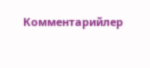Комментарийлер